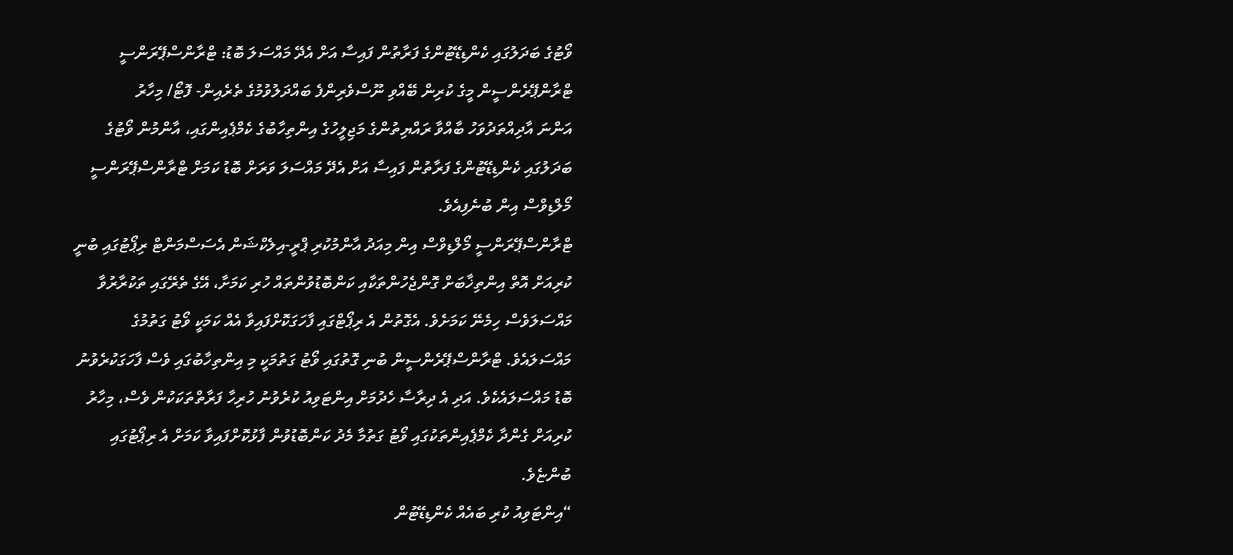ވޯޓުގެ ބަދަލުގައި ކެންޑިޑޭޓުންގެ ފަރާތުން ފައިސާ އަށް އެދޭ މައްސަލަ ބޮޑު: ޓްރާންސްޕޭރަންސީ
ޓްރާންޕޭރެންސީން މީގެ ކުރިން ބޭއްވި ނޫސްވެރިންފެ ބައްދަލުވުމުގެ ތެރެއިން- ފޮޓޯ/ މިހާރު
އަންނަ އާދިއްތަދުވަހު ބާއްވާ ރައްޔިތުންގެ މަޖިލީހުގެ އިންތިހާބުގެ ކެމްޕެއިންގައި، އާންމުން ވޯޓުގެ ބަދަލުގައި ކެންޑިޑޭޓުންގެ ފަރާތުން ފައިސާ އަށް އެދޭ މައްސަލަ ވަރަށް ބޮޑު ކަމަށް ޓްރާންސްޕޭރަންސީ މޯލްޑިވްސް އިން ބުނެފިއެވެ.
ޓްރާންސްޕޭރަންސީ މޯލްޑިވްސް އިން މިއަދު އާންމުކުރި ޕްރީ-އިލެކްޝަން އެސަސްމަންޓް ރިޕޯޓުގައި ބުނީ ކުރިއަށް އޮތް އިންތިޚާބަށް ގޮންޖެހުންތަކާއި ކަންބޮޑުވުންތައް ހުރި ކަމަށާ، އޭގެ ތެރޭގައި ތަކުރާރުވާ މައްސަލަވެސް ހިމެނޭ ކަމަށެވެ. އެގޮތުން އެ ރިޕޯޓްގައި ފާހަގަކޮށްފައިވާ އެއް ކަމަކީ ވޯޓު ގަތުމުގެ މައްސަލައެވެ. ޓްރާންސްޕޭރެންސީން ބުނި ގޮތުގައި ވޯޓު ގަތުމަކީ މި އިންތިހާބުގައި ވެސް ފާހަގަކުރެވުނު ބޮޑު މައްސަލައެކެވެ. އަދި އެ ދިރާސާ ހެދުމަށް އިންޓަވިއު ކުރެވުނު ހުރިހާ ފަރާތްތަކަކުން ވެސް، މިހާރު ކުރިއަށް ގެންދާ ކެމްޕެއިންތަކުގައި ވޯޓު ގަތުމާ މެދު ކަންބޮޑުވުން ފާޅުކޮށްފައިވާ ކަމަށް އެ ރިޕޯޓުގައި ބުންޏެވެ.
“އިންޓަވިއު ކުރި ބައެއް ކެންޑިޑޭޓުން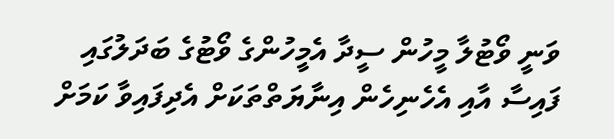ވަނީ ވޯޓުލާ މީހުން ސީދާ އެމީހުންގެ ވޯޓުގެ ބަދަލުގައި ފައިސާ އާއި އެހެނިހެން އިނާޔަތްތަކަށް އެދިފައިވާ ކަމަށް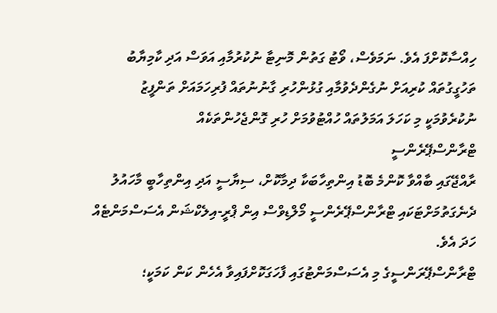ހިއްސާކޮށްފަ އެވެ. ނަމަވެސް، ވޯޓު ގަތުން މޮނިޓާ ނުކުރުމާއި އަވަސް އަދި ކާމިޔާބު ތަހުގީގުތައް ކުރިއަށް ނުގެންދެވުމާއި ގުޅުންހުރި ގާނުނުތައް ފުރިހަމައަށް ތަންފީޒު ނުކުރެވުމަކީ މި ކަހަލަ އަމަލުތައް ހުއްޓުވުމަށް ހުރި ގޮންޖެހުންތަކެއް
ޓްރާންސްޕޭރެންސީ
ރާއްޖޭގައި ބާއްވާ ކޮންމެ ބޮޑު އިންތިހާބަކާ ދިމާކޮށް، ސިޔާސީ އަދި އިންތިހާބީ މާހައުލު ދެނެގަތުމަށްޓަކައި ޓްރާންސްޕޭރެންސީ މޯލްޑިވްސް އިން ޕްރީ-އިލެކްޝަން އެސަސްމަންޓެއް ހަދަ އެވެ.
ޓްރާންސްޕޭރަންސީގެ މި އެސަސްމަންޓުގައި ފާހަގަކޮށްފައިވާ އެހެން ކަން ކަމަކީ؛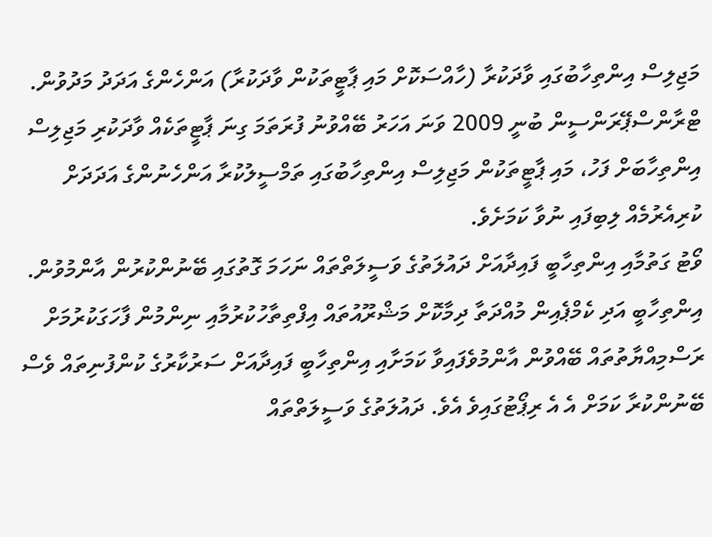މަޖިލިސް އިންތިހާބުގައި ވާދަކުރާ (ހާއްސަކޮށް މައި ޕާޓީތަކުން ވާދަކުރާ) އަންހެންގެ އަދަދު މަދުވުން.
ޓްރާންސްޕޭރަންސީން ބުނީ 2009 ވަނަ އަހަރު ބޭއްވުނު ފުރަތަމަ ގިނަ ޕާޓީތަކެއް ވާދަކުރި މަޖިލިސް އިންތިހާބަށް ފަހު، މައި ޕާޓީތަކުން މަޖިލިސް އިންތިހާބުގައި ތަމްސީލުކުރާ އަންހެނުންގެ އަދަދަށް ކުރިއެރުމެއް ލިބިފައި ނުވާ ކަމަށެވެ.
ވޯޓު ގަތުމާއި އިންތިހާބީ ފައިދާއަށް ދައުލަތުގެ ވަސީލަތްތައް ނަހަމަ ގޮތުގައި ބޭނުންކުރުން އާންމުވުން.
އިންތިހާބީ އަދި ކެމްޕެއިން މުއްދަތާ ދިމާކޮށް މަޝްރޫއުތައް އިފްތިތާހުކުރުމާއި ނިންމުން ފާހަގަކުރުމަށް ރަސްމިއްޔާތުތައް ބޭއްވުން އާންމުވެފައިވާ ކަމަށާއި އިންތިހާބީ ފައިދާއަށް ސަރުކާރުގެ ކުންފުނިތައް ވެސް ބޭނުންކުރާ ކަމަށް އެ އެ ރިޕޯޓުގައިވެ އެވެ. ދައުލަތުގެ ވަސީލަތްތައް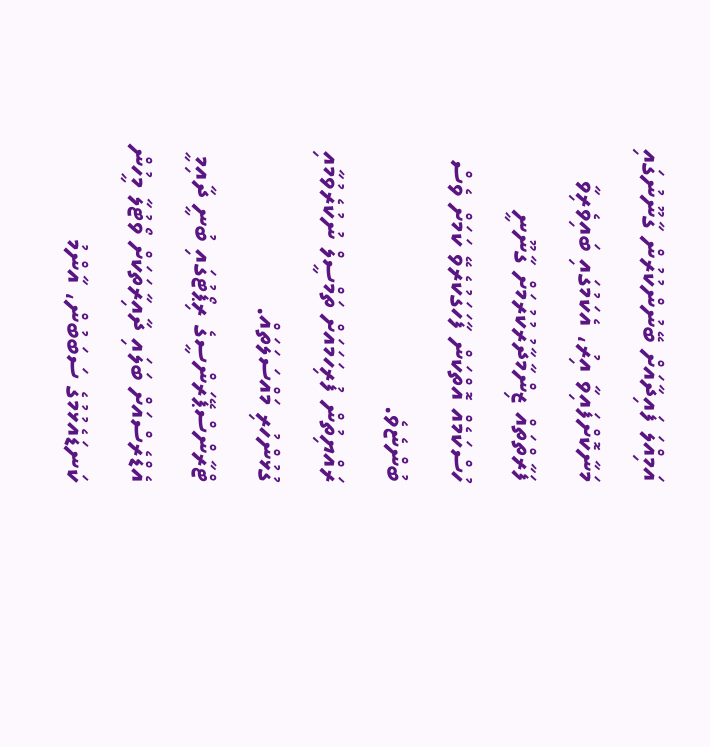އަމިއްލަ ފައިދާއަށް ބޭނުންކުރުން ގާނޫނުގައި މަނާކޮށްފައިވާ އިރު، އެކަމުގައި ބައިވެރިވާ ފަރާތްތައް ޒިންމާދާރުކުރުމަށް ގާނޫނީ ހުސްކަމެއް އޮތްކަން ފާހަގަކުރެވޭ ކަމަށް ވެސް ބުންޏެވެ.
ރައްޔިތުން ފުރިހަމައަށް ތަމްސީލް ނުކުރެވުމާއި ގުޅުންހުރި މައްސަލަތައް.
ޓްރާންސްޕޭރަންސީގެ ރިޕޯޓުގައި ބުނީ ދާއިމީ އެޑްރެސްއަށް ބަލައި ދާއިރާތަކަށް ވޯޓުލާ މީހުން ކަނޑައެޅުމުގެ ސަބަބުން، އާންމު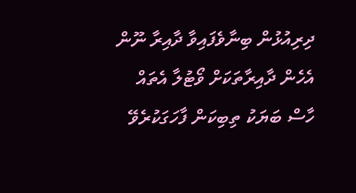ދިރިއުޅުން ބިނާވެފައިވާ ދާއިރާ ނޫން އެހެން ދާއިރާތަކަށް ވޯޓުލާ އެތައް ހާސް ބަޔަކު ތިބިކަން ފާހަގަކުރެވޭ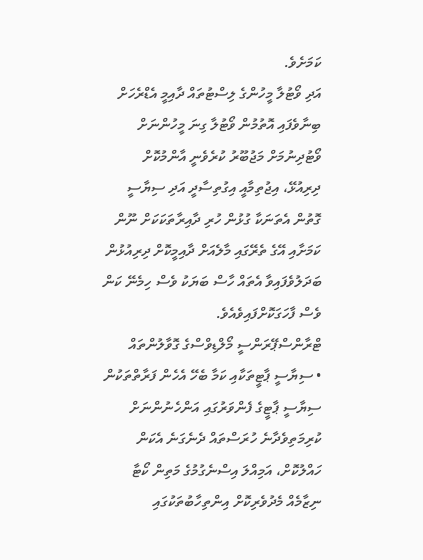ކަމަށެވެ.
އަދި ވޯޓުލާ މީހުންގެ ލިސްޓުތައް ދާއިމީ އެޑްރެހަށް ބިނާވެފައި އޮތުމުން ވޯޓުލާ ގިނަ މީހުންނަށް ވޯޓުދިނުމަށް މަޖުބޫރު ކުރެވެނީ އާންމުކޮށް ދިރިއުޅޭ، އިޖުތިމާއީ އިގުތިސާދީ އަދި ސިޔާސީ ގޮތުން އެތަނަކާ ގުޅުން ހުރި ދާއިރާތަކަކަށް ނޫން ކަމަށާއި އޭގެ ތެރޭގައި މާލެއަށް ދާއިމީކޮށް ދިރިއުޅުން ބަދަލުވެފައިވާ އެތައް ހާސް ބަޔަކު ވެސް ހިމެނޭ ކަން ވެސް ފާހަގަކޮށްފައިވެއެވެ.
ޓްރާންސްޕޭރަންސީ މޯލްޑިވްސްގެ ގޮވާލުންތައް
• ސިޔާސީ ޕާޓީތަކާއި ކަމާ ބެހޭ އެހެން ފަރާތްތަކުން ސިޔާސީ ޕާޓީގެ ފެންވަރުގައި އަންހެނުންނަށް ކުރިމަތިވެދާނެ ހުރަސްތައް ދެނެގަނެ އެކަން ހައްލުކޮށް، އަމިއްލަ އިސްނެގުމުގެ މަތިން ކޯޓާ ނިޒާމެއް މެދުވެރިކޮށް އިންތިހާބުތަކުގައި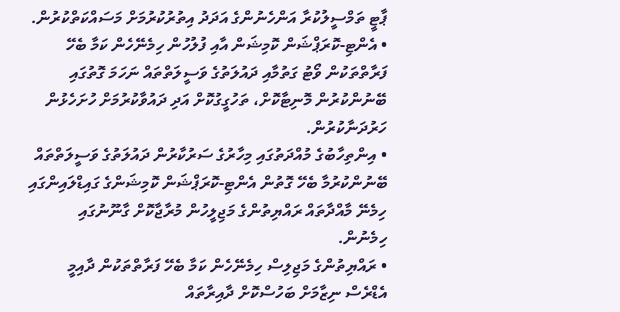ޕާޓީ ތަމްސީލުކުރާ އަންހެނުންގެ އަދަދު އިތުރުކުރުމަށް މަސައްކަތްކުރުން.
• އެންޓި-ކޮރަޕްޝަން ކޮމިޝަން އާއި ފުލުހުން ހިމެނޭހެން ކަމާ ބެހޭ ފަރާތްތަކުން ވޯޓު ގަތުމާއި ދައުލަތުގެ ވަސީލަތްތައް ނަހަމަ ގޮތުގައި ބޭނުންކުރުން މޮނިޓާކޮށް، ތަހުގީގުކޮށް އަދި ދައުވާކުރުމަށް ހުށަހެޅުން ހަރުދަނާކުރުން.
• އިންތިހާބުގެ މުއްދަތުގައި މިހާރުގެ ސަރުކާރުން ދައުލަތުގެ ވަސީލަތްތައް ބޭނުންކުރުމާ ބެހޭ ގޮތުން އެންޓި-ކޮރަޕްޝަން ކޮމިޝަންގެ ގައިޑްލައިންގައި ހިމެނޭ މާއްދާތައް ރައްޔިތުންގެ މަޖިލީހުން މުރާޖާކޮށް ގާނޫނުގައި ހިމެނުން.
• ރައްޔިތުންގެ މަޖިލިސް ހިމެނޭހެން ކަމާ ބެހޭ ފަރާތްތަކުން ދާއިމީ އެޑްރެސް ނިޒާމަށް ބަހުސްކޮށް ދާއިރާތައް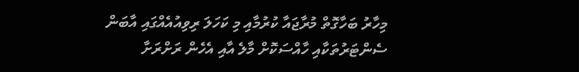މިހާރު ބަހާގޮތް މުރާޖައާ ކުރުމާއި މި ކަހަލަ ރިވިއުއެއްގައި އާބަން ސެންޓަރުތަކާއި ހާއްސަކޮށް މާލެ އާއި އެހެން ރަށްރަށާ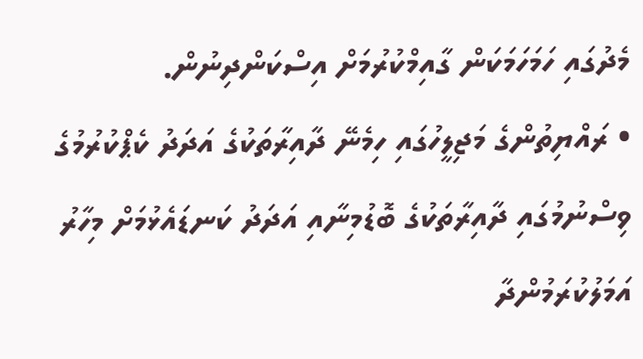މެދުގައި ހަމަހަމަކަން ގާއިމްކުރުމަށް އިސްކަންދިނުން.
• ރައްޔިތުންގެ މަޖިލީހުގައި ހިމެނޭ ދާއިރާތަކުގެ އަދަދު ކެޕްކުރުމުގެ ވިސްނުމުގައި ދާއިރާތަކުގެ ބޮޑުމިނާއި އަދަދު ކަނޑައެޅުމަށް މިހާރު އަމަލުކުރަމުންދާ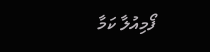ފޯމިއުލާ ކަމާ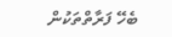ބެހޭ ފަރާތްތަކުން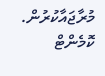މުރާޖައާކުރުން.
ކޮމެންޓް